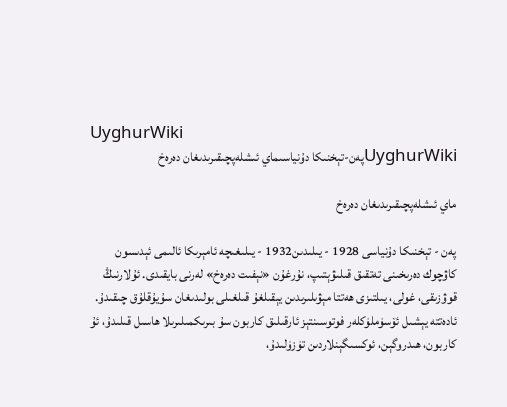UyghurWiki
UyghurWikiپەن-تېخنىكا دۇنياسىماي ئىشلەپچىقىرىدىغان دەرەخ

ماي ئىشلەپچىقىرىدىغان دەرەخ

پەن - تېخنىكا دۇنياسى 1928 - يىلىدىن1932 - يىلىغىچە ئامېرىكا ئالىمى ئېدىسون كاۋچوك دەرىخىنى تەتقىق قىلىۋېتىپ، نۇرغۇن «نېفىت دەرەخ» لەرنى بايقىدى. ئۇلارنىڭ قوۋزىقى، غولى، يىلتىزى ھەتتا مېۋىلىرىدىن يېقىلغۇ قىلغىلى بولىدىغان سۇيۇقلۇق چىقىدۇ. ئادەتتە يېشىل ئۆسۈملۈكلەر فوتوسىنتېز ئارقىلىق كاربون سۇ بىرىكمىلىرىلا ھاسىل قىلىدۇ، ئۇ كاربون، ھىدروگېن، ئوكسىگېنلاردىن تۈزۈلىدۇ،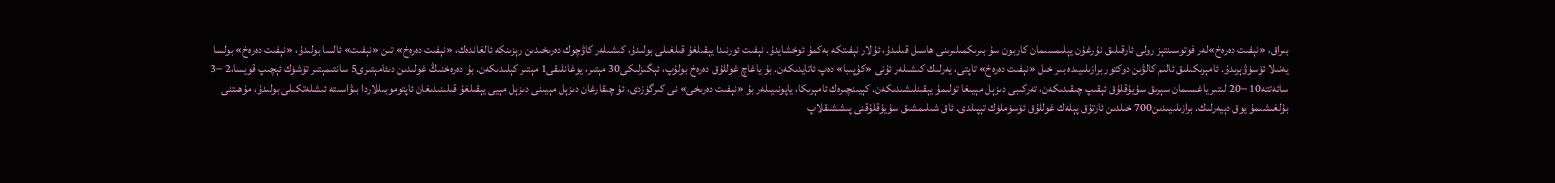بىراق، «نېفىت دەرەخ»لەر فوتوسىنتېز رولى ئارقىلىق نۇرغۇن يېلىمسىمان كاربون سۇ بىرىكمىلىرىنى ھاسىل قىلىدۇ، ئۇلار نېفىتكە بەكمۇ ئوخشايدۇ. نېفىت ئورنىدا يېقىلغۇ قىلغىلى بولىدۇ، كىشىلەر كاۋچوك دەرىخىدىن رېزىنكە ئالغاندەك، «نېفىت دەرەخ» تىن «نېفىت» ئالسا بولىدۇ، «نېفىت دەرەخ» بولسا يەنىلا ئۆسۈۋېرىدۇ. ئامېرىكىلىق ئالىم كالۋىن دوكتور برازىلىيىدە بىر خىل «نېفىت دەرەخ» تاپتى، يەرلىك كىشىلەر ئۇنى «كۇپىبا» دەپ ئاتايدىكەن. بۇ ياغاچ غوللۇق دەرەخ بولۇپ، ئېگىزلىكى30 مېتىر، يوغانلىقى1 مېتىر كېلىدىكەن. بۇ دەرەخنىڭ غولىدىن دىئامېتىرى5 سانتىمېتىر تۆشۈك ئېچىپ قويسا،2 −3 سائەتتە10 −20 لىتىر ياغسىمان سېرىق سۇيۇقلۇق ئېقىپ چىقىدىكەن، تەركىبى دىزېل مېيىغا تولىمۇ يېقىنلىشىدىكەن. كېيىنچىرەك ئامېرىكا، ياپونىيىلەر بۇ «نېفىت دەرىخى» نى كىرگۈزدى، ئۇ چىقارغان دىزېل مېيىنى دىزېل مېيى يېقىلغۇ قىلىنىدىغان ئاپتوموبىللاردا بىۋاسىتە ئىشلەتكىلى بولىدۇ، مۇھىتنى بۇلغىشىمۇ يوق دېيەرلىك. برازىلىيىدىن700 خىلدىن ئارتۇق پېلەك غوللۇق ئۆسۈملۈك تېپىلدى. ئاق شىلىمشىق سۇيۇقلۇقنى پىششىقلاپ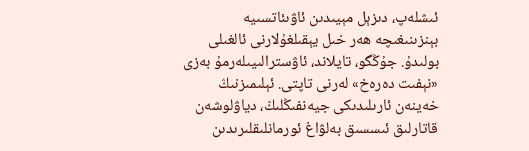ئىشلەپ، دىزېل مېيىدىن ئاۋىئاتسىيە بېنزىنىغىچە ھەر خىل يېقىلغۇلارنى ئالغىلى بولىدۇ. جۇڭگو، تايلاند، ئاۋسترالىيىلەرمۇ بەزى «نېفىت دەرەخ» لەرنى تاپتى. ئېلىمىزنىڭ خەينەن ئارىلىدىكى جيەنفىڭلىڭ، دياۋلوشەن قاتارلىق ئىسسىق بەلۋاغ ئورمانلىقلىرىدىن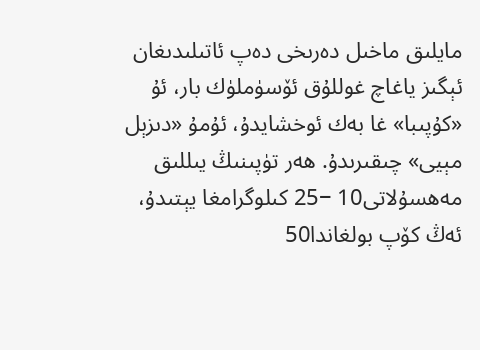مايلىق ماخىل دەرىخى دەپ ئاتىلىدىغان ئېگىز ياغاچ غوللۇق ئۆسۈملۈك بار، ئۇ «كۇپىبا» غا بەك ئوخشايدۇ، ئۇمۇ «دىزېل مېيى» چىقىرىدۇ. ھەر تۈپىنىڭ يىللىق مەھسۇلاتى10 −25 كىلوگرامغا يېتىدۇ، ئەڭ كۆپ بولغاندا50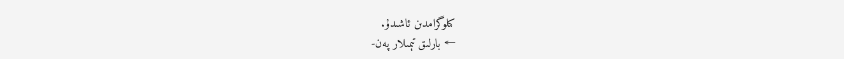كىلوگرامدىن ئاشىدۇ.
← بارلىق تېمىلار پەن-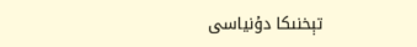تېخنىكا دۇنياسى